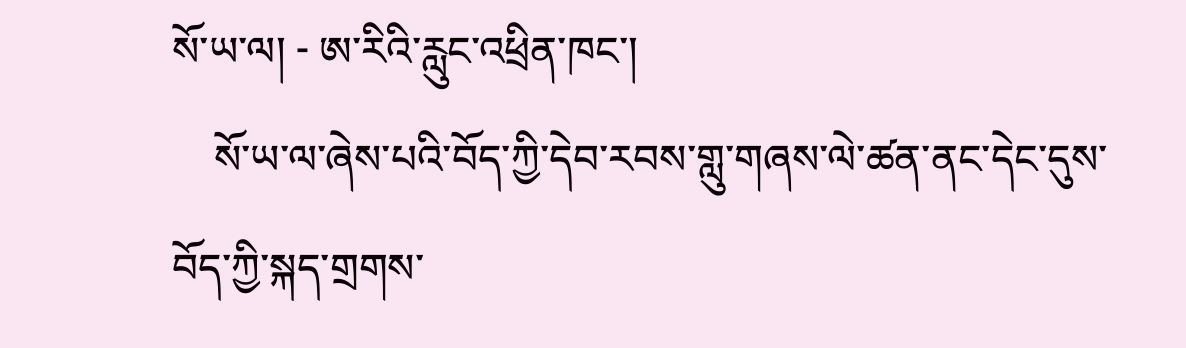སོ་ཡ་ལ། - ཨ་རིའི་རླུང་འཕྲིན་ཁང་།
    སོ་ཡ་ལ་ཞེས་པའི་བོད་ཀྱི་དེབ་རབས་གླུ་གཞས་ལེ་ཚན་ནང་དེང་དུས་བོད་ཀྱི་སྐད་གྲགས་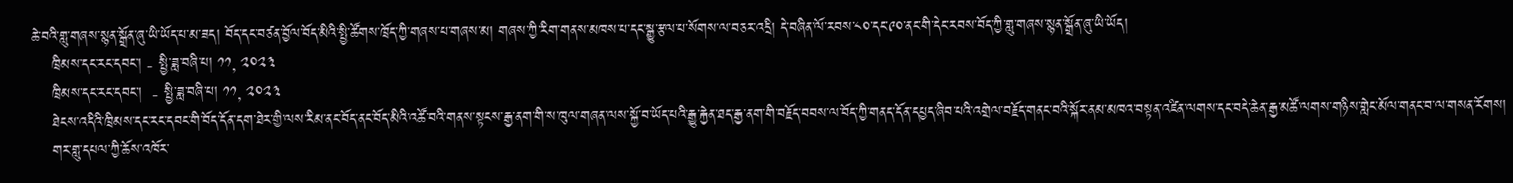ཆེ་བའི་གླུ་གཞས་སྙན་སྒྲོན་ཞུ་ཡི་ཡོད་པ་མ་ཟད། བོད་དང་བཙན་བྱོལ་བོད་མིའི་སྤྱི་ཚོགས་ཁྲོད་ཀྱི་གཞས་པ་གཞས་མ། གཞས་ཀྱི་རིག་གནས་མཁས་པ་དང་སྒྱུ་རྩལ་པ་སོགས་ལ་བཅར་འདྲི། དེ་བཞིན་ལོ་རབས་༨༠་དང་༩༠་ནང་གི་དེང་རབས་བོད་ཀྱི་གླུ་གཞས་སྙན་སྒྲོན་ཞུ་ཡི་ཡོད།
    ཁྲིམས་དང་རང་དབང་། - སྤྱི་ཟླ་བཞི་པ། ༡༡, ༢༠༢༣
    ཁྲིམས་དང་རང་དབང་།  - སྤྱི་ཟླ་བཞི་པ། ༡༡, ༢༠༢༣
    ཐེངས་འདིའི་ཁྲིམས་དང་རང་དབང་གི་བོད་དོན་དག་ཐེར་གྱི་ལས་རིམ་ནང་བོད་ནང་བོད་མིའི་འཚོ་བའི་གནས་སྟངས་རྒྱ་ནག་གི་ས་ཁུལ་གཞན་ལས་སྐྱོ་བ་ཡོད་པའི་རྒྱུ་རྐྱེན་ཐད་རྒྱ་ནག་གི་བརྗོད་བབས་ལ་བོད་ཀྱི་གནད་དོན་དཔྱད་ཞིབ་པའི་འགྲེལ་བརྗོད་གནང་བའི་སྐོར་ནམ་མཁའ་བསྟན་འཛིན་ལགས་དང་བདེ་ཆེན་རྒྱ་མཚོ་ལགས་གཉིས་གླེང་མོལ་གནང་བ་ལ་གསན་རོགས།
    གར་གླུ་དཔལ་ཀྱི་ཆོས་འཁོར་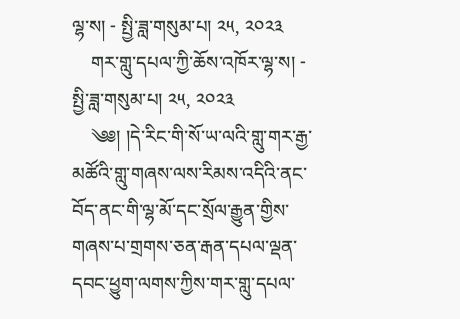ལྷ་ས། - སྤྱི་ཟླ་གསུམ་པ། ༢༥, ༢༠༢༣
    གར་གླུ་དཔལ་ཀྱི་ཆོས་འཁོར་ལྷ་ས། - སྤྱི་ཟླ་གསུམ་པ། ༢༥, ༢༠༢༣
    ༄༅། །དེ་རིང་གི་སོ་ཡ་ལའི་གླུ་གར་རྒྱ་མཚོའི་གླུ་གཞས་ལས་རིམས་འདིའི་ནང་ བོད་ནང་གི་ལྷ་མོ་དང་སྲོལ་རྒྱུན་གྱིས་གཞས་པ་གྲགས་ཅན་རྒན་དཔལ་ལྡན་དབང་ཕྱུག་ལགས་ཀྱིས་གར་གླུ་དཔལ་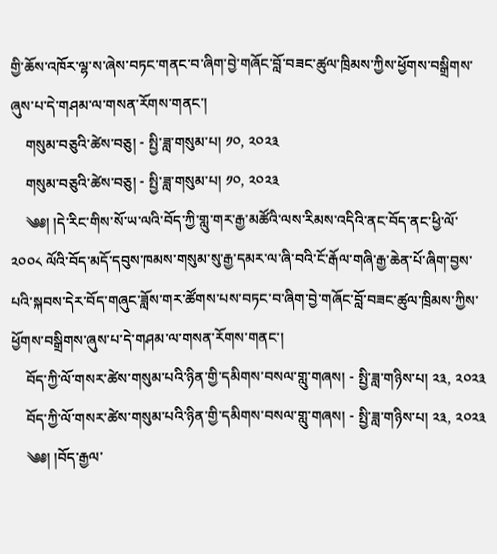གྱི་ཆོས་འཁོར་ལྷ་ས་ཞེས་བཏང་གནང་བ་ཞིག་བྱེ་གཞོང་བློ་བཟང་ཚུལ་ཁྲིམས་ཀྱིས་ཕྱོགས་བསྒྲིགས་ཞུས་པ་དེ་གཤམ་ལ་གསན་རོགས་གནང་།
    གསུམ་བཅུའི་ཚེས་བཅུ། - སྤྱི་ཟླ་གསུམ་པ། ༡༠, ༢༠༢༣
    གསུམ་བཅུའི་ཚེས་བཅུ། - སྤྱི་ཟླ་གསུམ་པ། ༡༠, ༢༠༢༣
    ༄༅། །དེ་རིང་གིས་སོ་ཡ་ལའི་བོད་ཀྱི་གླུ་གར་རྒྱ་མཚོའི་ལས་རིམས་འདིའི་ནང་བོད་ནང་ཕྱི་ལོ་ ༢༠༠༨ ལོའི་བོད་མདོ་དབུས་ཁམས་གསུམ་སུ་རྒྱ་དམར་ལ་ཞི་བའི་ངོ་རྒོལ་གཞི་རྒྱ་ཆེན་པོ་ཞིག་བྱས་པའི་སྐབས་དེར་བོད་གཞུང་ཟློས་གར་ཚོགས་པས་བཏང་བ་ཞིག་བྱེ་གཞོང་བློ་བཟང་ཚུལ་ཁྲིམས་ཀྱིས་ཕྱོགས་བསྒྲིགས་ཞུས་པ་དེ་གཤམ་ལ་གསན་རོགས་གནང་།
    བོད་ཀྱི་ལོ་གསར་ཚེས་གསུམ་པའི་ཉིན་གྱི་དམིགས་བསལ་གླུ་གཞས། - སྤྱི་ཟླ་གཉིས་པ། ༢༣, ༢༠༢༣
    བོད་ཀྱི་ལོ་གསར་ཚེས་གསུམ་པའི་ཉིན་གྱི་དམིགས་བསལ་གླུ་གཞས། - སྤྱི་ཟླ་གཉིས་པ། ༢༣, ༢༠༢༣
    ༄༅། །བོད་རྒྱལ་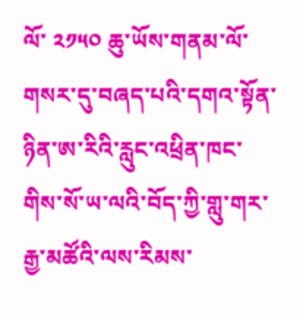ལོ་ ༢༡༥༠ ཆུ་ཡོས་གནམ་ལོ་གསར་དུ་བཞད་པའི་དགའ་སྟོན་ཉིན་ཨ་རིའི་རླུང་འཕྲིན་ཁང་གིས་སོ་ཡ་ལའི་བོད་ཀྱི་གླུ་གར་རྒྱ་མཚོའི་ལས་རིམས་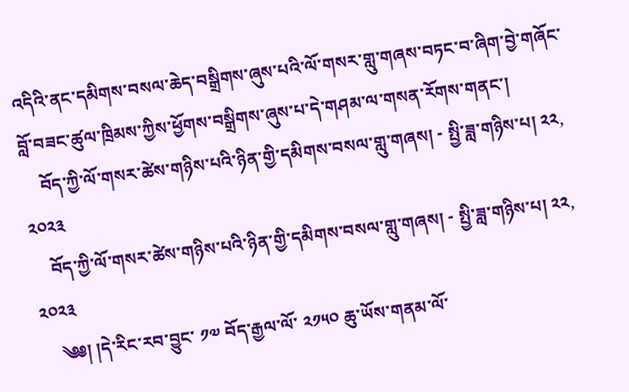འདིའི་ནང་དམིགས་བསལ་ཆེད་བསྒྲིགས་ཞུས་པའི་ལོ་གསར་གླུ་གཞས་བཏང་བ་ཞིག་བྱེ་གཞོང་བློ་བཟང་ཚུལ་ཁྲིམས་ཀྱིས་ཕྱོགས་བསྒྲིགས་ཞུས་པ་དེ་གཤམ་ལ་གསན་རོགས་གནང་།
    བོད་ཀྱི་ལོ་གསར་ཚེས་གཉིས་པའི་ཉིན་གྱི་དམིགས་བསལ་གླུ་གཞས། - སྤྱི་ཟླ་གཉིས་པ། ༢༢, ༢༠༢༣
    བོད་ཀྱི་ལོ་གསར་ཚེས་གཉིས་པའི་ཉིན་གྱི་དམིགས་བསལ་གླུ་གཞས། - སྤྱི་ཟླ་གཉིས་པ། ༢༢, ༢༠༢༣
    ༄༅། །དེ་རིང་རབ་བྱུང་ ༡༧ བོད་རྒྱལ་ལོ་ ༢༡༥༠ ཆུ་ཡོས་གནམ་ལོ་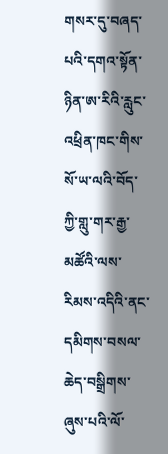གསར་དུ་བཞད་པའི་དགའ་སྟོན་ཉིན་ཨ་རིའི་རླུང་འཕྲིན་ཁང་གིས་སོ་ཡ་ལའི་བོད་ཀྱི་གླུ་གར་རྒྱ་མཚོའི་ལས་རིམས་འདིའི་ནང་དམིགས་བསལ་ཆེད་བསྒྲིགས་ཞུས་པའི་ལོ་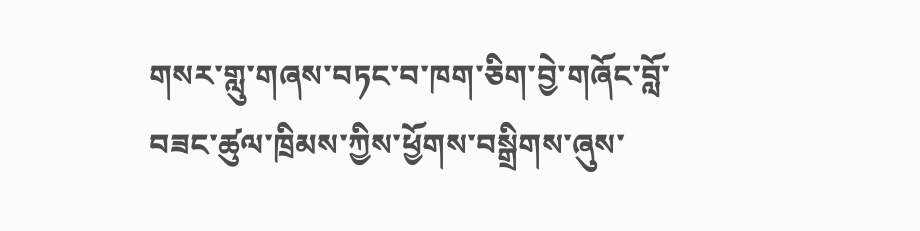གསར་གླུ་གཞས་བཏང་བ་ཁག་ཅིག་བྱེ་གཞོང་བློ་བཟང་ཚུལ་ཁྲིམས་ཀྱིས་ཕྱོགས་བསྒྲིགས་ཞུས་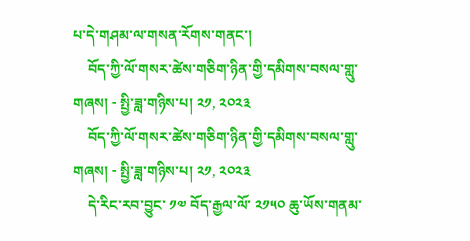པ་དེ་གཤམ་ལ་གསན་རོགས་གནང་།
    བོད་ཀྱི་ལོ་གསར་ཚེས་གཅིག་ཉིན་གྱི་དམིགས་བསལ་གླུ་གཞས། - སྤྱི་ཟླ་གཉིས་པ། ༢༡, ༢༠༢༣
    བོད་ཀྱི་ལོ་གསར་ཚེས་གཅིག་ཉིན་གྱི་དམིགས་བསལ་གླུ་གཞས། - སྤྱི་ཟླ་གཉིས་པ། ༢༡, ༢༠༢༣
    དེ་རིང་རབ་བྱུང་ ༡༧ བོད་རྒྱལ་ལོ་ ༢༡༥༠ ཆུ་ཡོས་གནམ་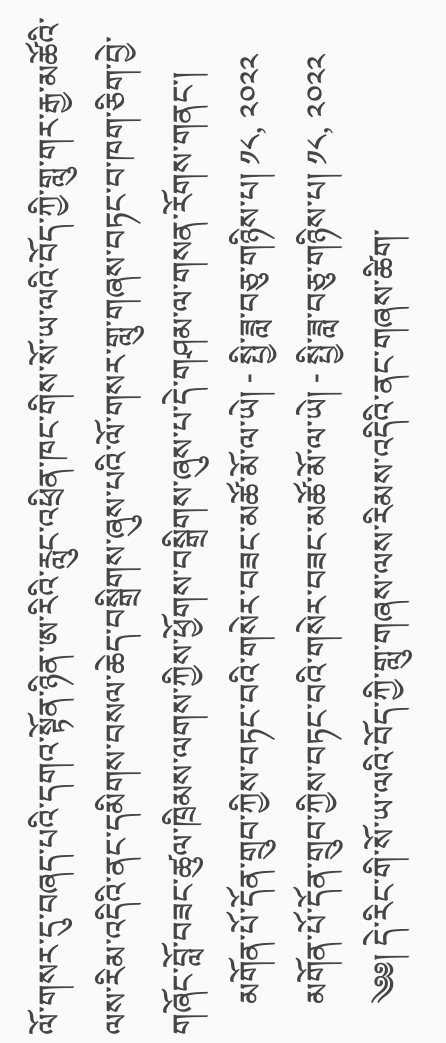ལོ་གསར་དུ་བཞད་པའི་དགའ་སྟོན་ཉིན་ཨ་རིའི་རླུང་འཕྲིན་ཁང་གིས་སོ་ཡ་ལའི་བོད་ཀྱི་གླུ་གར་རྒྱ་མཚོའི་ལས་རིམ་འདིའི་ནང་དམིགས་བསལ་ཆེད་བསྒྲིགས་ཞུས་པའི་ལོ་གསར་གླུ་གཞས་བཏང་བ་ཁག་ཅིག་བྱེ་གཞོང་བློ་བཟང་ཚུལ་ཁྲིམས་ལགས་ཀྱིས་ཕྱོགས་བསྒྲིགས་ཞུས་པ་དེ་གཤམ་ལ་གསན་རོགས་གནང་།
    མགོན་པོ་དོན་གྲུབ་ཀྱིས་བཏང་བའི་གསེར་བཟང་མཚོ་མོ་ལ་ཡེ། - སྤྱི་ཟླ་བཅུ་གཉིས་པ། ༡༨, ༢༠༢༢
    མགོན་པོ་དོན་གྲུབ་ཀྱིས་བཏང་བའི་གསེར་བཟང་མཚོ་མོ་ལ་ཡེ། - སྤྱི་ཟླ་བཅུ་གཉིས་པ། ༡༨, ༢༠༢༢
    ༄༅། དེ་རིང་གི་སོ་ཡ་ལའི་བོད་ཀྱི་གླུ་གཞས་ལས་རིམས་འདིའི་ནང་གཞས་ཚིག་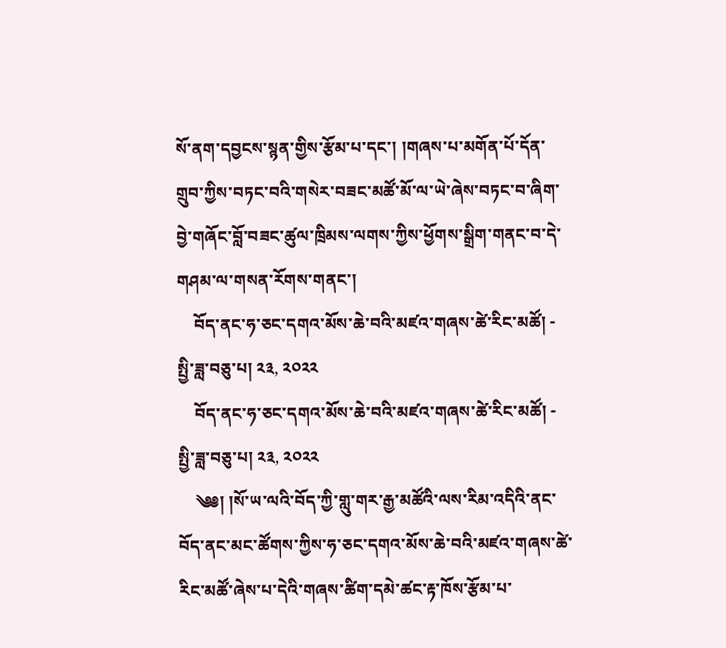སོ་ནག་དབྱངས་སྙན་གྱིས་རྩོམ་པ་དང་། །གཞས་པ་མགོན་པོ་དོན་གྲུབ་ཀྱིས་བཏང་བའི་གསེར་བཟང་མཚོ་མོ་ལ་ཡེ་ཞེས་བཏང་བ་ཞིག་བྱེ་གཞོང་བློ་བཟང་ཚུལ་ཁྲིམས་ལགས་ཀྱིས་ཕྱོགས་སྒྲིག་གནང་བ་དེ་གཤམ་ལ་གསན་རོགས་གནང་།
    བོད་ནང་ཧ་ཅང་དགའ་མོས་ཆེ་བའི་མཛའ་གཞས་ཚེ་རིང་མཚོ། - སྤྱི་ཟླ་བཅུ་པ། ༢༣, ༢༠༢༢
    བོད་ནང་ཧ་ཅང་དགའ་མོས་ཆེ་བའི་མཛའ་གཞས་ཚེ་རིང་མཚོ། - སྤྱི་ཟླ་བཅུ་པ། ༢༣, ༢༠༢༢
    ༄༅། །སོ་ཡ་ལའི་བོད་ཀྱི་གླུ་གར་རྒྱ་མཚོའི་ལས་རིམ་འདིའི་ནང་བོད་ནང་མང་ཚོགས་ཀྱིས་ཧ་ཅང་དགའ་མོས་ཆེ་བའི་མཛའ་གཞས་ཚེ་རིང་མཚོ་ཞེས་པ་དེའི་གཞས་ཚིག་དམེ་ཚང་རྟ་ཁོས་རྩོམ་པ་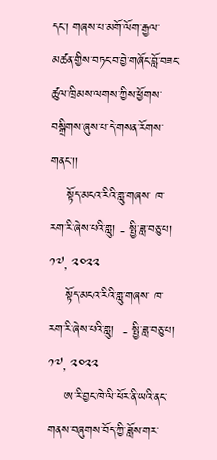དང་། གཞས་པ་མགོ་ལོག་རྒྱལ་མཚན་གྱིས་བཏང་བ་བྱེ་གཞོང་བློ་བཟང་ཚུལ་ཁྲིམས་ལགས་ཀྱིས་ཕྱོགས་བསྒྲིགས་ཞུས་པ་དེ་གསན་རོགས་གནང་།།
    སྟོད་མངའ་རིའི་གླུ་གཞས་ ཁ་རག་རི་ཞེས་པའི་གླུ། - སྤྱི་ཟླ་བཅུ་པ། ༡༧, ༢༠༢༢
    སྟོད་མངའ་རིའི་གླུ་གཞས་ ཁ་རག་རི་ཞེས་པའི་གླུ།  - སྤྱི་ཟླ་བཅུ་པ། ༡༧, ༢༠༢༢
    ཨ་རི་བྱང་ཁེ་ལི་ཕོར་ནི་ཡའི་ནང་གནས་བཞུགས་བོད་ཀྱི་ཟློས་གར་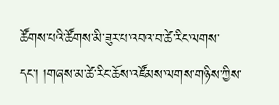ཚོགས་པའི་ཚོགས་མི་ཟུར་པ་འབའ་བ་ཚེ་རིང་ལགས་དང་། །གཞས་མ་ཚེ་རིང་ཆོས་འཛོམས་ལགས་གཉིས་ཀྱིས་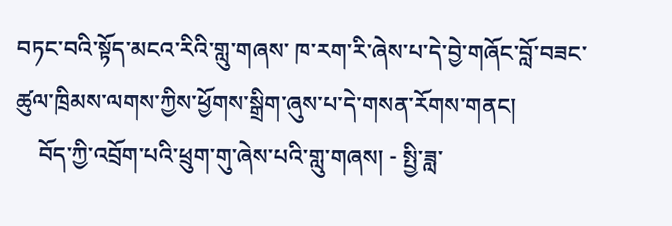བཏང་བའི་སྟོད་མངའ་རིའི་གླུ་གཞས་ ཁ་རག་རི་ཞེས་པ་དེ་བྱེ་གཞོང་བློ་བཟང་ཚུལ་ཁྲིམས་ལགས་ཀྱིས་ཕྱོགས་སྒྲིག་ཞུས་པ་དེ་གསན་རོགས་གནང།
    བོད་ཀྱི་འབྲོག་པའི་ཕྲུག་གུ་ཞེས་པའི་གླུ་གཞས། - སྤྱི་ཟླ་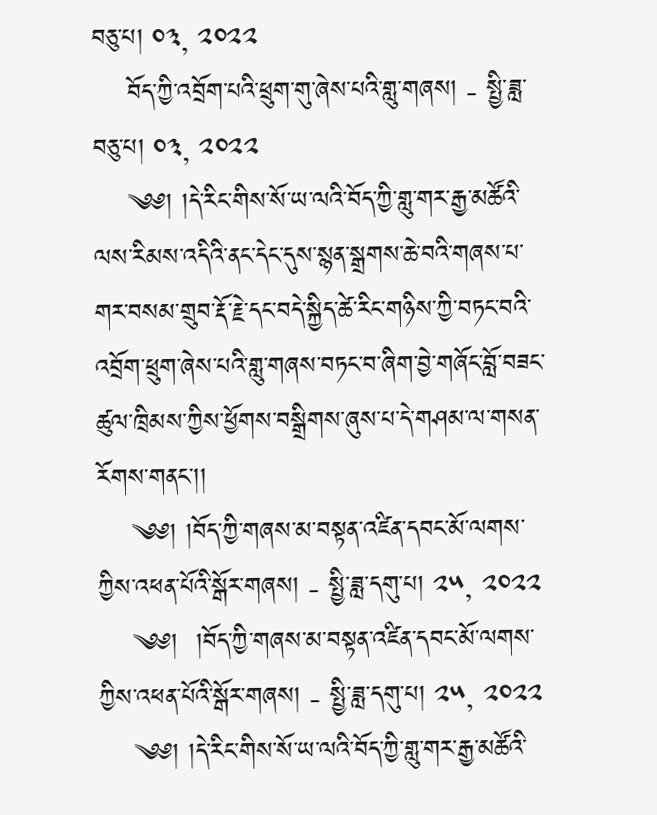བཅུ་པ། ༠༣, ༢༠༢༢
    བོད་ཀྱི་འབྲོག་པའི་ཕྲུག་གུ་ཞེས་པའི་གླུ་གཞས། - སྤྱི་ཟླ་བཅུ་པ། ༠༣, ༢༠༢༢
    ༄༅། །དེ་རིང་གིས་སོ་ཡ་ལའི་བོད་ཀྱི་གླུ་གར་རྒྱ་མཚོའི་ལས་རིམས་འདིའི་ནང་དེང་དུས་སྙན་སྒྲགས་ཆེ་བའི་གཞས་པ་གར་བསམ་གྲུབ་རྡོ་རྗེ་དང་བདེ་སྐྱིད་ཚེ་རིང་གཉིས་ཀྱི་བཏང་བའི་འབྲོག་ཕྲུག་ཞེས་པའི་གླུ་གཞས་བཏང་བ་ཞིག་བྱེ་གཞོང་བློ་བཟང་ཚུལ་ཁྲིམས་ཀྱིས་ཕྱོགས་བསྒྲིགས་ཞུས་པ་དེ་གཤམ་ལ་གསན་རོགས་གནང་།།
    ༄༅། །བོད་ཀྱི་གཞས་མ་བསྟན་འཛིན་དབང་མོ་ལགས་ཀྱིས་འཕན་པོའི་སྒོར་གཞས། - སྤྱི་ཟླ་དགུ་པ། ༢༥, ༢༠༢༢
    ༄༅།  །བོད་ཀྱི་གཞས་མ་བསྟན་འཛིན་དབང་མོ་ལགས་ཀྱིས་འཕན་པོའི་སྒོར་གཞས། - སྤྱི་ཟླ་དགུ་པ། ༢༥, ༢༠༢༢
    ༄༅། །དེ་རིང་གིས་སོ་ཡ་ལའི་བོད་ཀྱི་གླུ་གར་རྒྱ་མཚོའི་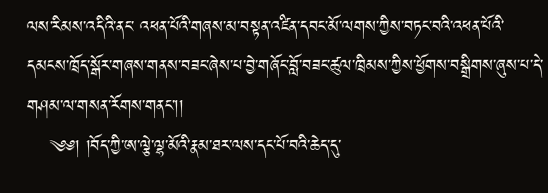ལས་རིམས་འདིའི་ནང་ འཕན་པོའི་གཞས་མ་བསྟན་འཛིན་དབང་མོ་ལགས་ཀྱིས་བཏང་བའི་འཕན་པོའི་དམངས་ཁྲོད་སྒོར་གཞས་གནས་བཟང་ཞེས་པ་བྱེ་གཞོང་བློ་བཟང་ཚུལ་ཁྲིམས་ཀྱིས་ཕྱོགས་བསྒྲིགས་ཞུས་པ་དེ་གཤམ་ལ་གསན་རོགས་གནང་།།
    ༄༅། །བོད་ཀྱི་ཨ་ལྕེ་ལྷ་མོའི་རྣམ་ཐར་ལས་དང་པོ་བའི་ཆེད་དུ་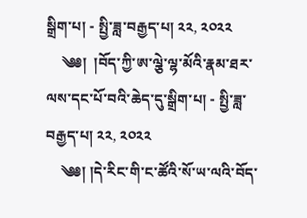སྒྲིག་པ། - སྤྱི་ཟླ་བརྒྱད་པ། ༢༢, ༢༠༢༢
    ༄༅།  །བོད་ཀྱི་ཨ་ལྕེ་ལྷ་མོའི་རྣམ་ཐར་ལས་དང་པོ་བའི་ཆེད་དུ་སྒྲིག་པ། - སྤྱི་ཟླ་བརྒྱད་པ། ༢༢, ༢༠༢༢
    ༄༅། །དེ་རིང་གི་ང་ཚོའི་སོ་ཡ་ལའི་བོད་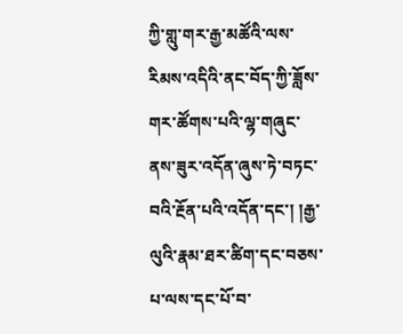ཀྱི་གླུ་གར་རྒྱ་མཚོའི་ལས་རིམས་འདིའི་ནང་བོད་ཀྱི་ཟློས་གར་ཚོགས་པའི་ལྷ་གཞུང་ནས་ཟུར་འདོན་ཞུས་ཏེ་བཏང་བའི་རྔོན་པའི་འདོན་དང་། །རྒྱ་ལུའི་རྣམ་ཐར་ཚིག་དང་བཅས་པ་ལས་དང་པོ་བ་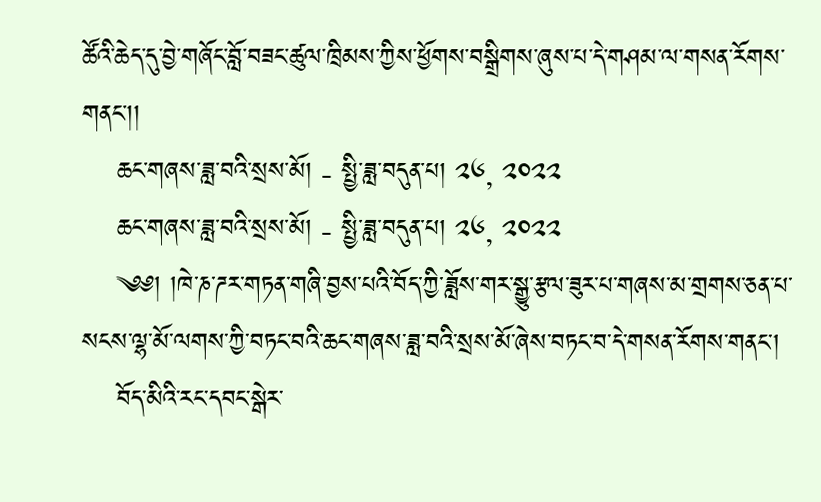ཚོའི་ཆེད་དུ་བྱེ་གཞོང་བློ་བཟང་ཚུལ་ཁྲིམས་ཀྱིས་ཕྱོགས་བསྒྲིགས་ཞུས་པ་དེ་གཤམ་ལ་གསན་རོགས་གནང་།།
    ཆང་གཞས་ཟླ་བའི་སྲས་མོ། - སྤྱི་ཟླ་བདུན་པ། ༢༦, ༢༠༢༢
    ཆང་གཞས་ཟླ་བའི་སྲས་མོ། - སྤྱི་ཟླ་བདུན་པ། ༢༦, ༢༠༢༢
    ༄༅། །ཁེ་ཎ་ཌར་གཏན་གཞི་བྱས་པའི་བོད་ཀྱི་ཟློས་གར་སྒྱུ་རྩལ་ཟུར་པ་གཞས་མ་གྲགས་ཅན་པ་སངས་ལྷ་མོ་ལགས་ཀྱི་བཏང་བའི་ཆང་གཞས་ཟླ་བའི་སྲས་མོ་ཞེས་བཏང་བ་དེ་གསན་རོགས་གནང་།
    བོད་མིའི་རང་དབང་སྒེར་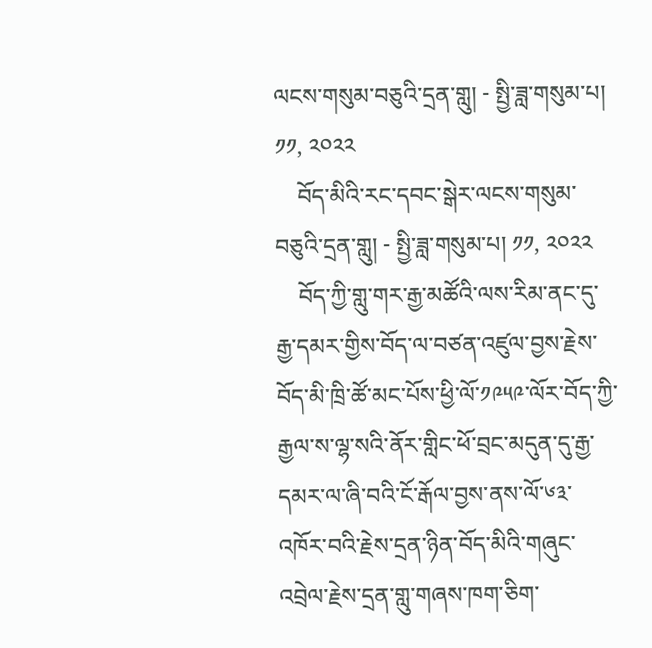ལངས་གསུམ་བཅུའི་དྲན་གླུ། - སྤྱི་ཟླ་གསུམ་པ། ༡༡, ༢༠༢༢
    བོད་མིའི་རང་དབང་སྒེར་ལངས་གསུམ་བཅུའི་དྲན་གླུ། - སྤྱི་ཟླ་གསུམ་པ། ༡༡, ༢༠༢༢
    བོད་ཀྱི་གླུ་གར་རྒྱ་མཚོའི་ལས་རིམ་ནང་དུ་རྒྱ་དམར་གྱིས་བོད་ལ་བཙན་འཛུལ་བྱས་རྗེས་བོད་མི་ཁྲི་ཚོ་མང་པོས་ཕྱི་ལོ་༡༩༥༩་ལོར་བོད་ཀྱི་རྒྱལ་ས་ལྷ་སའི་ནོར་གླིང་ཕོ་བྲང་མདུན་དུ་རྒྱ་དམར་ལ་ཞི་བའི་ངོ་རྒོལ་བྱས་ནས་ལོ་༦༣་འཁོར་བའི་རྗེས་དྲན་ཉིན་བོད་མིའི་གཞུང་འབྲེལ་རྗེས་དྲན་གླུ་གཞས་ཁག་ཅིག་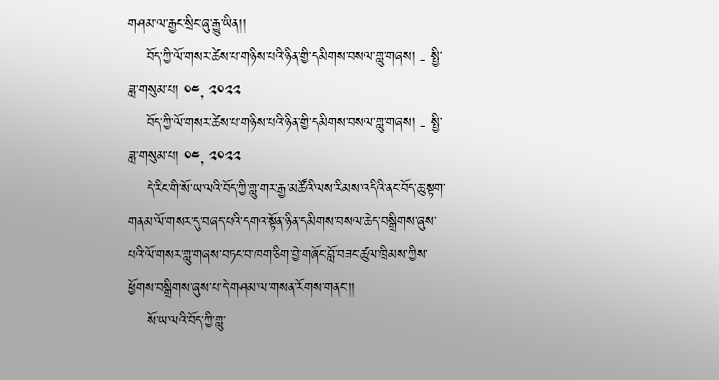གཤམ་ལ་རྒྱང་སྲིང་ཞུ་རྒྱུ་ཡིན།།
    བོད་ཀྱི་ལོ་གསར་ཚེས་པ་གཉིས་པའི་ཉིན་གྱི་དམིགས་བསལ་གླུ་གཞས། - སྤྱི་ཟླ་གསུམ་པ། ༠༤, ༢༠༢༢
    བོད་ཀྱི་ལོ་གསར་ཚེས་པ་གཉིས་པའི་ཉིན་གྱི་དམིགས་བསལ་གླུ་གཞས། - སྤྱི་ཟླ་གསུམ་པ། ༠༤, ༢༠༢༢
    དེ་རིང་གི་སོ་ཡ་ལའི་བོད་ཀྱི་གླུ་གར་རྒྱ་མཚོའི་ལས་རིམས་འདིའི་ནང་བོད་ཆུ་སྟག་གནམ་ལོ་གསར་དུ་བཞད་པའི་དགའ་སྟོན་ཉིན་དམིགས་བསལ་ཆེད་བསྒྲིགས་ཞུས་པའི་ལོ་གསར་གླུ་གཞས་བཏང་བ་ཁག་ཅིག་བྱེ་གཞོང་བློ་བཟང་ཚུལ་ཁྲིམས་ཀྱིས་ཕྱོགས་བསྒྲིགས་ཞུས་པ་དེ་གཤམ་ལ་གསན་རོགས་གནང་།།
    སོ་ཡ་ལའི་བོད་ཀྱི་གླུ་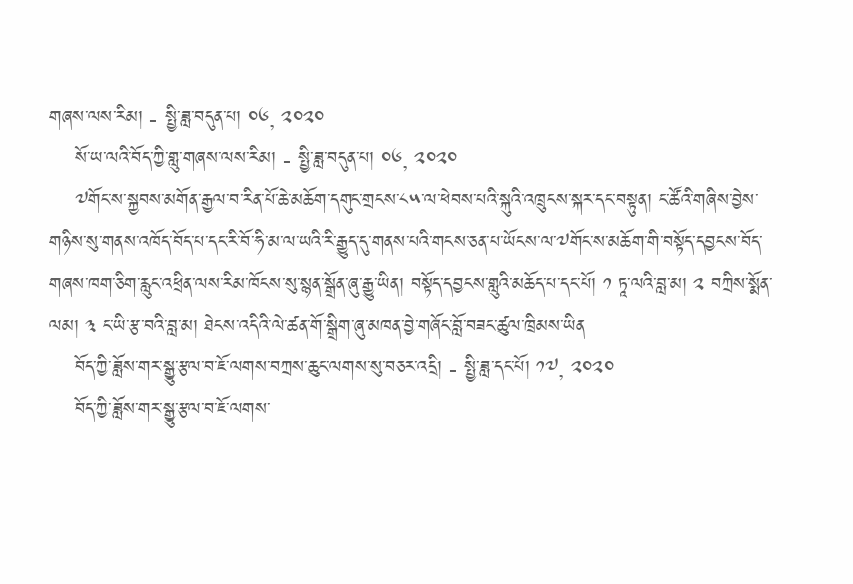གཞས་ལས་རིམ། - སྤྱི་ཟླ་བདུན་པ། ༠༦, ༢༠༢༠
    སོ་ཡ་ལའི་བོད་ཀྱི་གླུ་གཞས་ལས་རིམ། - སྤྱི་ཟླ་བདུན་པ། ༠༦, ༢༠༢༠
    ༧གོང་ས་སྐྱབས་མགོན་རྒྱལ་བ་རིན་པོ་ཆེ་མཆོག་དགུང་གྲངས་༨༥་ལ་ཕེབས་པའི་སྐུའི་འཁྲུངས་སྐར་དང་བསྟུན། ང་ཚོའི་གཞིས་བྱེས་གཉིས་སུ་གནས་འཁོད་བོད་པ་དང་རི་བོ་ཧི་མ་ལ་ཡའི་རི་རྒྱུད་དུ་གནས་པའི་གངས་ཅན་པ་ཡོངས་ལ་༧གོང་ས་མཆོག་གི་བསྟོད་དབྱངས་བོད་གཞས་ཁག་ཅིག་རླུང་འཕྲིན་ལས་རིམ་ཁོངས་སུ་སྙན་སྒྲོན་ཞུ་རྒྱུ་ཡིན། བསྟོད་དབྱངས་གླུའི་མཆོད་པ་དང་པོ། ༡ ཏཱ་ལའི་བླ་མ། ༢ བཀྲིས་སྨོན་ལམ། ༣ ང་ཡི་རྩ་བའི་བླ་མ། ཐེངས་འདིའི་ལེ་ཚན་གོ་སྒྲིག་ཞུ་མཁན་བྱེ་གཞོང་བློ་བཟང་ཚུལ་ཁྲིམས་ཡིན
    བོད་ཀྱི་ཟློས་གར་སྒྱུ་རྩལ་བ་ཇོ་ལགས་བཀྲས་ཆུང་ལགས་སུ་བཅར་འདྲི། - སྤྱི་ཟླ་དང་པོ། ༡༧, ༢༠༢༠
    བོད་ཀྱི་ཟློས་གར་སྒྱུ་རྩལ་བ་ཇོ་ལགས་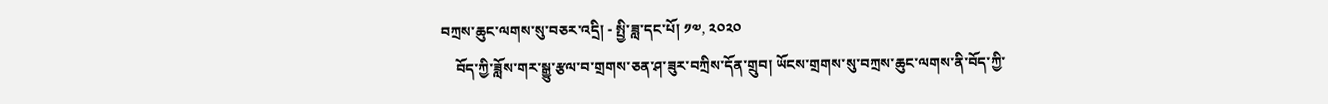བཀྲས་ཆུང་ལགས་སུ་བཅར་འདྲི། - སྤྱི་ཟླ་དང་པོ། ༡༧, ༢༠༢༠
    བོད་ཀྱི་ཟློས་གར་སྒྱུ་རྩལ་བ་གྲགས་ཅན་ཤ་ཟུར་བཀྲིས་དོན་གྲུབ། ཡོངས་གྲགས་སུ་བཀྲས་ཆུང་ལགས་ནི་བོད་ཀྱི་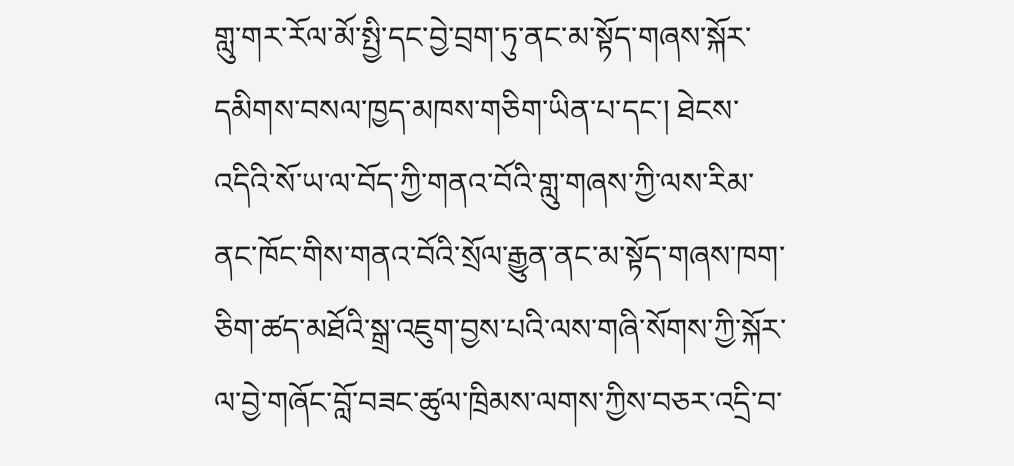གླུ་གར་རོལ་མོ་སྤྱི་དང་བྱེ་བྲག་ཏུ་ནང་མ་སྟོད་གཞས་སྐོར་དམིགས་བསལ་ཁྱད་མཁས་གཅིག་ཡིན་པ་དང་། ཐེངས་འདིའི་སོ་ཡ་ལ་བོད་ཀྱི་གནའ་བོའི་གླུ་གཞས་ཀྱི་ལས་རིམ་ནང་ཁོང་གིས་གནའ་བོའི་སྲོལ་རྒྱུན་ནང་མ་སྟོད་གཞས་ཁག་ཅིག་ཚད་མཐོའི་སྒྲ་འཇུག་བྱས་པའི་ལས་གཞི་སོགས་ཀྱི་སྐོར་ལ་བྱེ་གཞོང་བློ་བཟང་ཚུལ་ཁྲིམས་ལགས་ཀྱིས་བཅར་འདྲི་བ་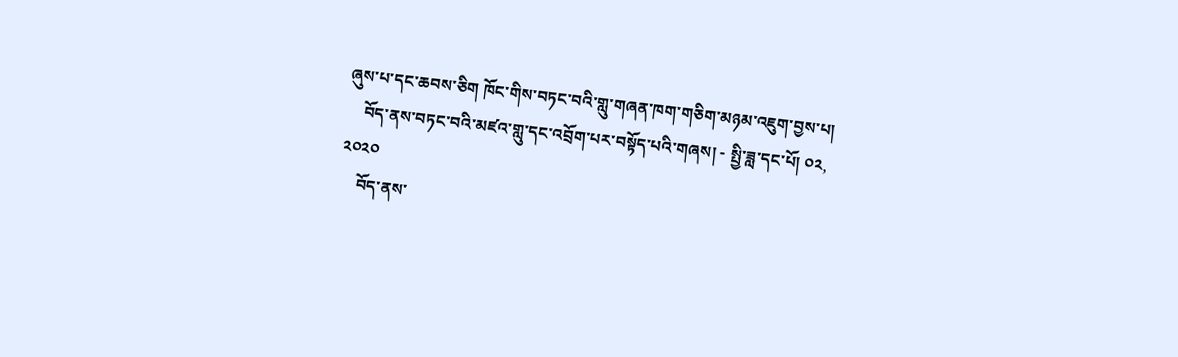ཞུས་པ་དང་ཆབས་ཅིག ཁོང་གིས་བཏང་བའི་གླུ་གཞན་ཁག་གཅིག་མཉམ་འཇུག་བྱས་པ།
    བོད་ནས་བཏང་བའི་མཛའ་གླུ་དང་འབྲོག་པར་བསྟོད་པའི་གཞས། - སྤྱི་ཟླ་དང་པོ། ༠༢, ༢༠༢༠
    བོད་ནས་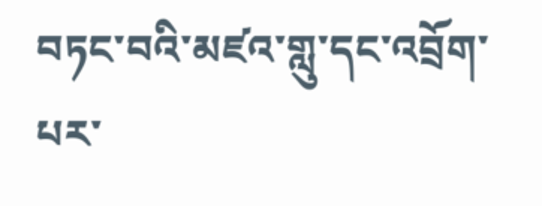བཏང་བའི་མཛའ་གླུ་དང་འབྲོག་པར་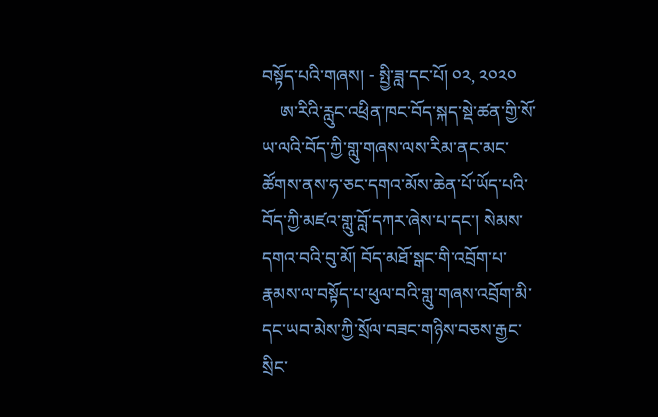བསྟོད་པའི་གཞས། - སྤྱི་ཟླ་དང་པོ། ༠༢, ༢༠༢༠
    ཨ་རིའི་རླུང་འཕྲིན་ཁང་བོད་སྐད་སྡེ་ཚན་གྱི་སོ་ཡ་ལའི་བོད་ཀྱི་གླུ་གཞས་ལས་རིམ་ནང་མང་ཚོགས་ནས་ཧ་ཅང་དགའ་མོས་ཆེན་པོ་ཡོད་པའི་བོད་ཀྱི་མཛའ་གླུ་བློ་དཀར་ཞེས་པ་དང་། སེམས་དགའ་བའི་བུ་མོ། བོད་མཐོ་སྒང་གི་འབྲོག་པ་རྣམས་ལ་བསྟོད་པ་ཕུལ་བའི་གླུ་གཞས་འབྲོག་མི་དང་ཡབ་མེས་ཀྱི་སྲོལ་བཟང་གཉིས་བཅས་རྒྱང་སྲིང་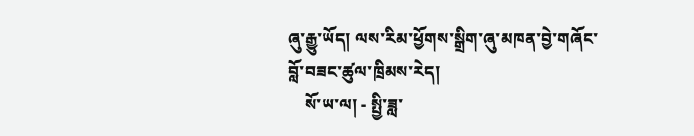ཞུ་རྒྱུ་ཡོད། ལས་རིམ་ཕྱོགས་སྒྲིག་ཞུ་མཁན་བྱེ་གཞོང་བློ་བཟང་ཚུལ་ཁྲིམས་རེད།
    སོ་ཡ་ལ། - སྤྱི་ཟླ་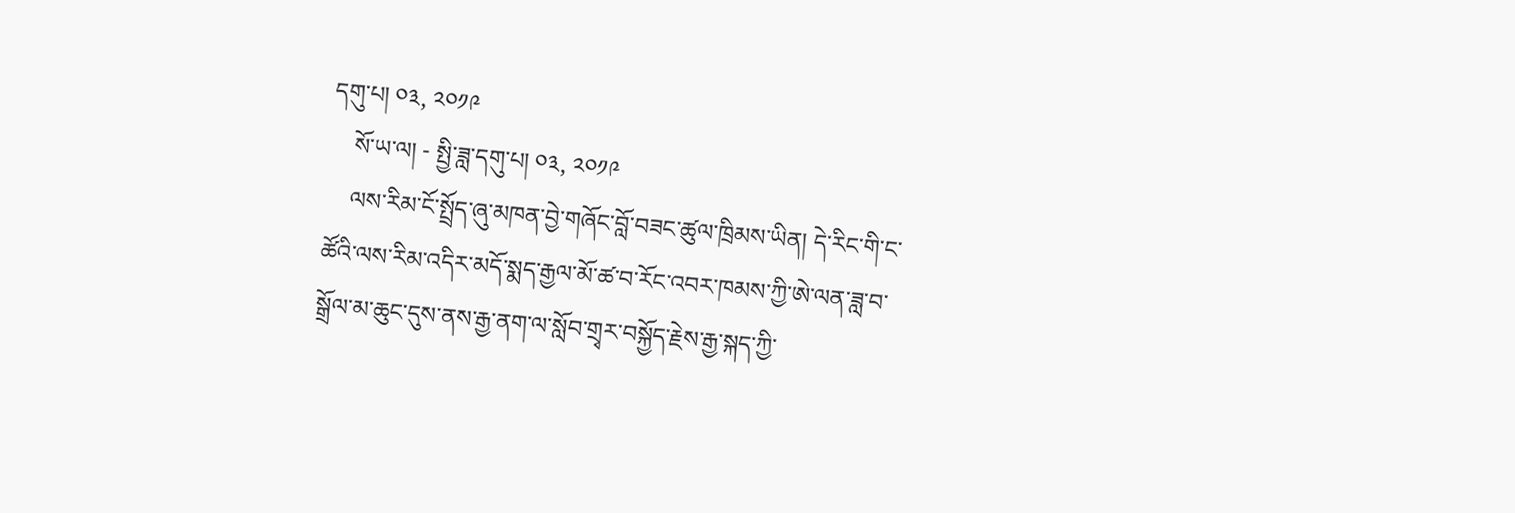དགུ་པ། ༠༣, ༢༠༡༩
    སོ་ཡ་ལ། - སྤྱི་ཟླ་དགུ་པ། ༠༣, ༢༠༡༩
    ལས་རིམ་ངོ་སྤྲོད་ཞུ་མཁན་བྱེ་གཞོང་བློ་བཟང་ཚུལ་ཁྲིམས་ཡིན། དེ་རིང་གི་ང་ཚོའི་ལས་རིམ་འདིར་མདོ་སྨད་རྒྱལ་མོ་ཚ་བ་རོང་འབར་ཁམས་ཀྱི་ཨེ་ལན་ཟླ་བ་སྒྲོལ་མ་ཆུང་དུས་ནས་རྒྱ་ནག་ལ་སློབ་གྲྭར་བསྐྱོད་རྗེས་རྒྱ་སྐད་ཀྱི་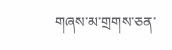གཞས་མ་གྲགས་ཅན་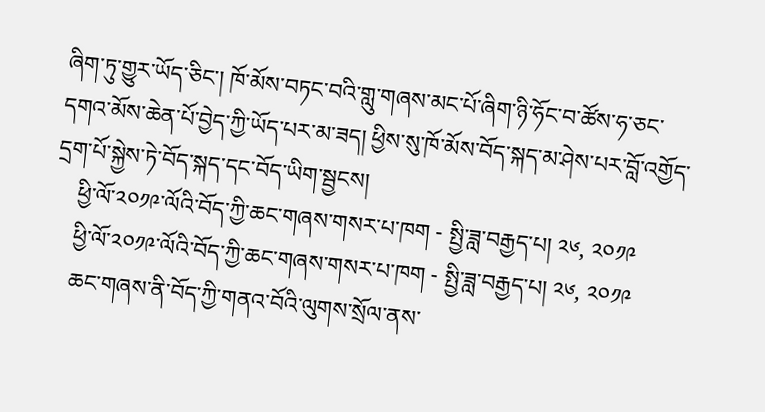ཞིག་ཏུ་གྱུར་ཡོད་ཅིང་། ཁོ་མོས་བཏང་བའི་གླུ་གཞས་མང་པོ་ཞིག་ཉི་ཧོང་བ་ཚོས་ཧ་ཅང་དགའ་མོས་ཆེན་པོ་བྱེད་ཀྱི་ཡོད་པར་མ་ཟད། ཕྱིས་སུ་ཁོ་མོས་བོད་སྐད་མ་ཤེས་པར་བློ་འགྱོད་དྲག་པོ་སྐྱེས་ཏེ་བོད་སྐད་དང་བོད་ཡིག་སྦྱངས།
    ཕྱི་ལོ་༢༠༡༩་ལོའི་བོད་ཀྱི་ཆང་གཞས་གསར་པ་ཁག - སྤྱི་ཟླ་བརྒྱད་པ། ༢༦, ༢༠༡༩
    ཕྱི་ལོ་༢༠༡༩་ལོའི་བོད་ཀྱི་ཆང་གཞས་གསར་པ་ཁག - སྤྱི་ཟླ་བརྒྱད་པ། ༢༦, ༢༠༡༩
    ཆང་གཞས་ནི་བོད་ཀྱི་གནའ་བོའི་ལུགས་སྲོལ་ནས་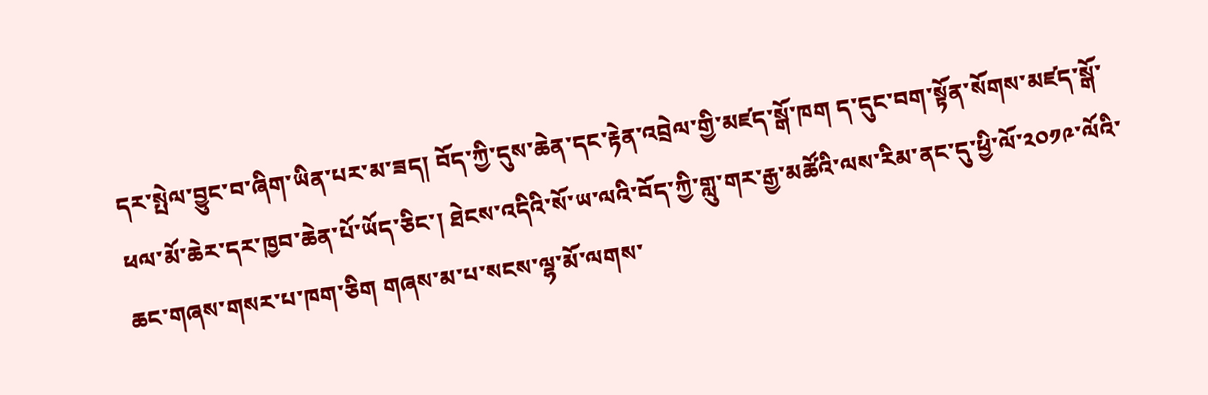དར་སྤེལ་བྱུང་བ་ཞིག་ཡིན་པར་མ་ཟད། བོད་ཀྱི་དུས་ཆེན་དང་རྟེན་འབྲེལ་གྱི་མཛད་སྒོ་ཁག ད་དུང་བག་སྟོན་སོགས་མཛད་སྒོ་ཕལ་མོ་ཆེར་དར་ཁྱབ་ཆེན་པོ་ཡོད་ཅིང་། ཐེངས་འདིའི་སོ་ཡ་ལའི་བོད་ཀྱི་གླུ་གར་རྒྱ་མཚོའི་ལས་རིམ་ནང་དུ་ཕྱི་ལོ་༢༠༡༩་ལོའི་ཆང་གཞས་གསར་པ་ཁག་ཅིག གཞས་མ་པ་སངས་ལྷ་མོ་ལགས་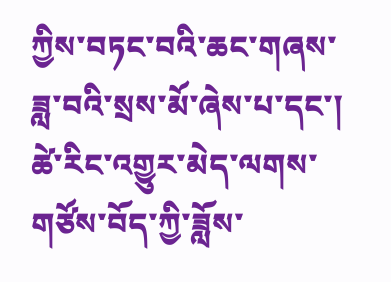ཀྱིས་བཏང་བའི་ཆང་གཞས་ཟླ་བའི་སྲས་མོ་ཞེས་པ་དང་། ཚེ་རིང་འགྱུར་མེད་ལགས་གཙོས་བོད་ཀྱི་ཟློས་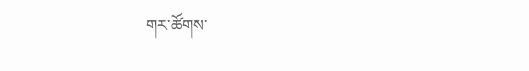གར་ཚོགས་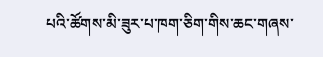པའི་ཚོགས་མི་ཟུར་པ་ཁག་ཅིག་གིས་ཆང་གཞས་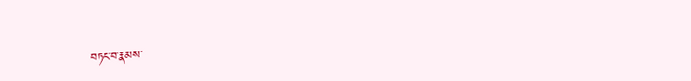བཏང་བ་རྣམས་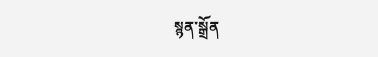སྙན་སྒྲོན